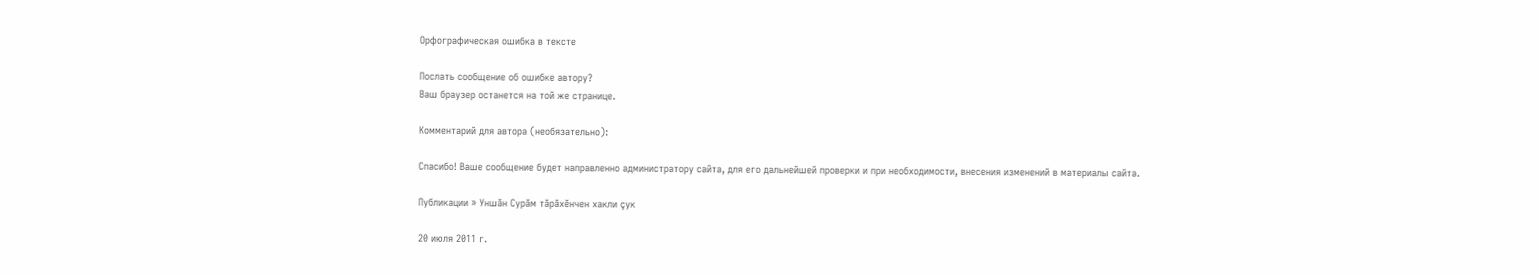Орфографическая ошибка в тексте

Послать сообщение об ошибке автору?
Ваш браузер останется на той же странице.

Комментарий для автора (необязательно):

Спасибо! Ваше сообщение будет направленно администратору сайта, для его дальнейшей проверки и при необходимости, внесения изменений в материалы сайта.

Публикации » Уншăн Сурăм тăрăхĕнчен хакли çук

20 июля 2011 г.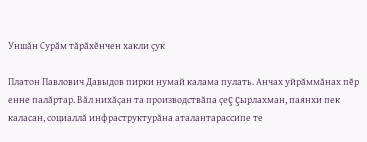Уншăн Сурăм тăрăхĕнчен хакли çук

Платон Павлович Давыдов пирки нумай калама пулать. Анчах уйрăммăнах пĕр енне палăртар. Вăл нихăçан та производствăпа çеç çырлахман, паянхи пек каласан, социаллă инфраструктурăна аталантарассипе те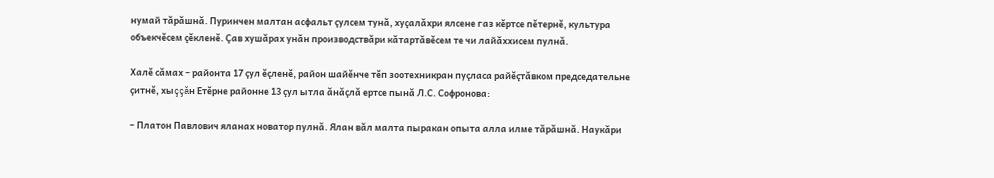нумай тăрăшнă. Пуринчен малтан асфальт çулсем тунă, хуçалăхри ялсене газ кĕртсе пĕтернĕ, культура объекчĕсем çĕкленĕ. Çав хушăрах унăн производствăри кăтартăвĕсем те чи лайăххисем пулнă.

Халĕ сăмах – районта 17 çул ĕçленĕ, район шайĕнче тĕп зоотехникран пуçласа райĕçтăвком председательне çитнĕ, хыççăн Етĕрне районне 13 çул ытла ăнăçлă ертсе пынă Л.С. Софронова:

– Платон Павлович яланах новатор пулнă. Ялан вăл малта пыракан опыта алла илме тăрăшнă. Наукăри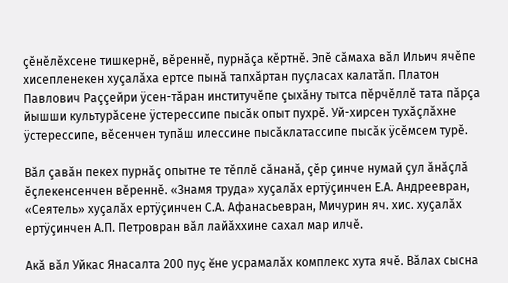çĕнĕлĕхсене тишкернĕ, вĕреннĕ, пурнăçа кĕртнĕ. Эпĕ сăмаха вăл Ильич ячĕпе хисепленекен хуçалăха ертсе пынă тапхăртан пуçласах калатăп. Платон Павлович Раççейри ÿсен-тăран институчĕпе çыхăну тытса пĕрчĕллĕ тата пăрçа йышши культурăсене ÿстерессипе пысăк опыт пухрĕ. Уй-хирсен тухăçлăхне ÿстерессипе, вĕсенчен тупăш илессине пысăклатассипе пысăк ÿсĕмсем турĕ.

Вăл çавăн пекех пурнăç опытне те тĕплĕ сăнанă, çĕр çинче нумай çул ăнăçлă ĕçлекенсенчен вĕреннĕ. «Знамя труда» хуçалăх ертÿçинчен Е.А. Андреевран, «Сеятель» хуçалăх ертÿçинчен С.А. Афанасьевран, Мичурин яч. хис. хуçалăх ертÿçинчен А.П. Петровран вăл лайăххине сахал мар илчĕ.

Акă вăл Уйкас Янасалта 200 пуç ĕне усрамалăх комплекс хута ячĕ. Вăлах сысна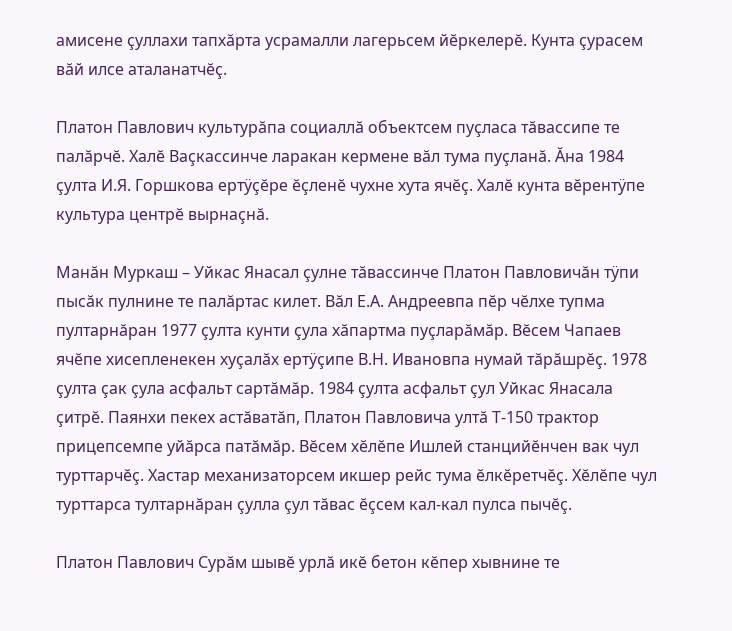амисене çуллахи тапхăрта усрамалли лагерьсем йĕркелерĕ. Кунта çурасем вăй илсе аталанатчĕç.

Платон Павлович культурăпа социаллă объектсем пуçласа тăвассипе те палăрчĕ. Халĕ Ваçкассинче ларакан кермене вăл тума пуçланă. Ăна 1984 çулта И.Я. Горшкова ертÿçĕре ĕçленĕ чухне хута ячĕç. Халĕ кунта вĕрентÿпе культура центрĕ вырнаçнă.

Манăн Муркаш – Уйкас Янасал çулне тăвассинче Платон Павловичăн тÿпи пысăк пулнине те палăртас килет. Вăл Е.А. Андреевпа пĕр чĕлхе тупма пултарнăран 1977 çулта кунти çула хăпартма пуçларăмăр. Вĕсем Чапаев ячĕпе хисепленекен хуçалăх ертÿçипе В.Н. Ивановпа нумай тăрăшрĕç. 1978 çулта çак çула асфальт сартăмăр. 1984 çулта асфальт çул Уйкас Янасала çитрĕ. Паянхи пекех астăватăп, Платон Павловича ултă Т-150 трактор прицепсемпе уйăрса патăмăр. Вĕсем хĕлĕпе Ишлей станцийĕнчен вак чул турттарчĕç. Хастар механизаторсем икшер рейс тума ĕлкĕретчĕç. Хĕлĕпе чул турттарса тултарнăран çулла çул тăвас ĕçсем кал-кал пулса пычĕç.

Платон Павлович Сурăм шывĕ урлă икĕ бетон кĕпер хывнине те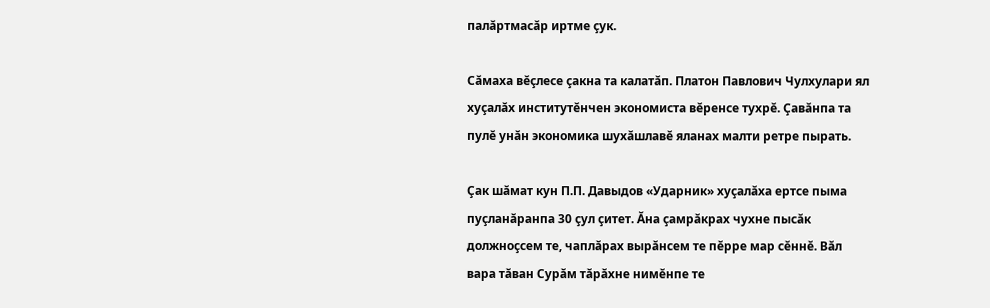палăртмасăр иртме çук.

Сăмаха вĕçлесе çакна та калатăп. Платон Павлович Чулхулари ял хуçалăх институтĕнчен экономиста вĕренсе тухрĕ. Çавăнпа та пулĕ унăн экономика шухăшлавĕ яланах малти ретре пырать.

Çак шăмат кун П.П. Давыдов «Ударник» хуçалăха ертсе пыма пуçланăранпа 30 çул çитет. Ăна çамрăкрах чухне пысăк должноçсем те, чаплăрах вырăнсем те пĕрре мар сĕннĕ. Вăл вара тăван Сурăм тăрăхне нимĕнпе те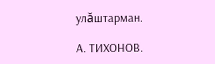улăштарман.

А. ТИХОНОВ.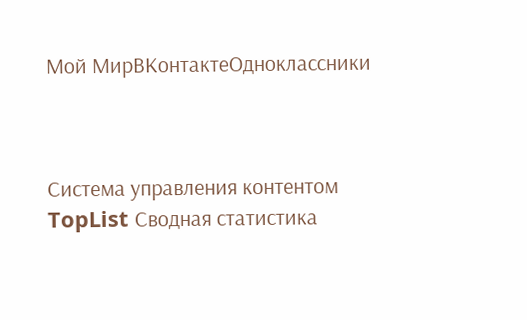Мой МирВКонтактеОдноклассники



Система управления контентом
TopList Сводная статистика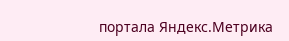портала Яндекс.Метрика